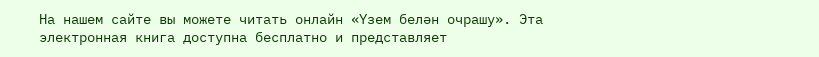На нашем сайте вы можете читать онлайн «Үзем белән очрашу». Эта электронная книга доступна бесплатно и представляет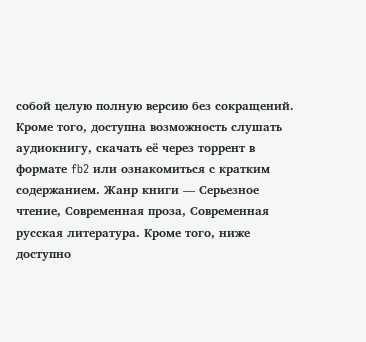собой целую полную версию без сокращений. Кроме того, доступна возможность слушать аудиокнигу, скачать её через торрент в формате fb2 или ознакомиться с кратким содержанием. Жанр книги — Серьезное чтение, Современная проза, Современная русская литература. Кроме того, ниже доступно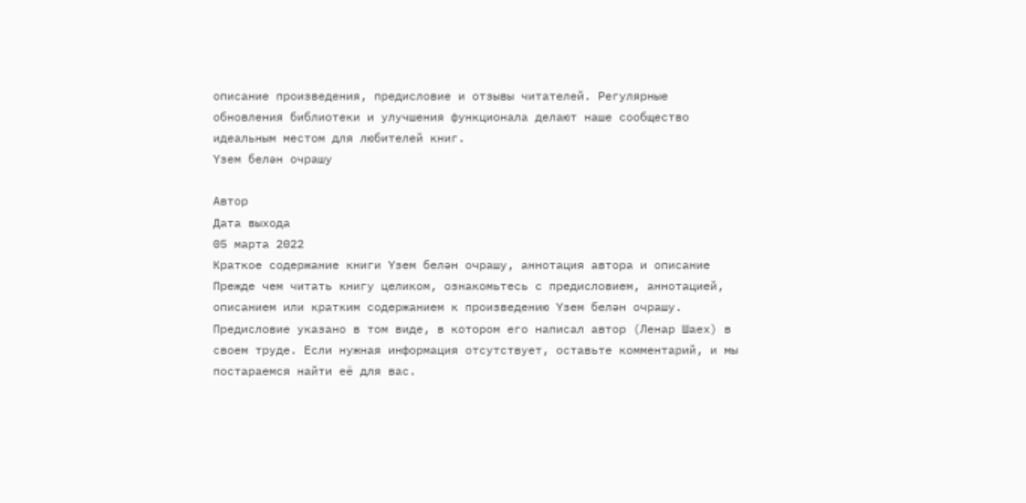описание произведения, предисловие и отзывы читателей. Регулярные обновления библиотеки и улучшения функционала делают наше сообщество идеальным местом для любителей книг.
Үзем белән очрашу

Автор
Дата выхода
05 марта 2022
Краткое содержание книги Үзем белән очрашу, аннотация автора и описание
Прежде чем читать книгу целиком, ознакомьтесь с предисловием, аннотацией, описанием или кратким содержанием к произведению Үзем белән очрашу. Предисловие указано в том виде, в котором его написал автор (Ленар Шаех) в своем труде. Если нужная информация отсутствует, оставьте комментарий, и мы постараемся найти её для вас.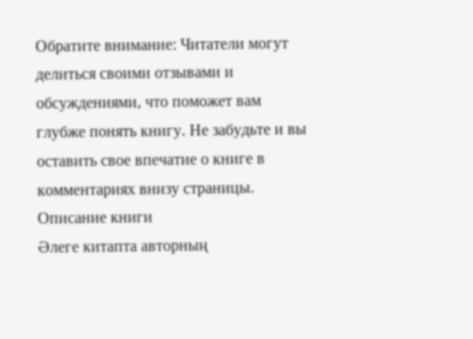Обратите внимание: Читатели могут делиться своими отзывами и обсуждениями, что поможет вам глубже понять книгу. Не забудьте и вы оставить свое впечатие о книге в комментариях внизу страницы.
Описание книги
Әлеге китапта авторның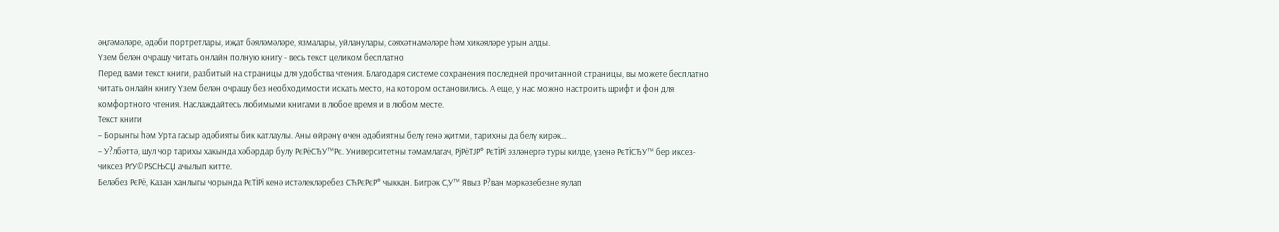әңгәмәләре, әдәби портретлары, иҗат бәяләмәләре, язмалары, уйланулары, сәяхәтнамәләре һәм хикәяләре урын алды.
Үзем белән очрашу читать онлайн полную книгу - весь текст целиком бесплатно
Перед вами текст книги, разбитый на страницы для удобства чтения. Благодаря системе сохранения последней прочитанной страницы, вы можете бесплатно читать онлайн книгу Үзем белән очрашу без необходимости искать место, на котором остановились. А еще, у нас можно настроить шрифт и фон для комфортного чтения. Наслаждайтесь любимыми книгами в любое время и в любом месте.
Текст книги
– Борынгы һәм Урта гасыр әдәбияты бик катлаулы. Аны өйрәнү өчен әдәбиятны белү генә җитми, тарихны да белү кирәк…
– У?лбәттә, шул чор тарихы хакында хәбәрдар булу РєРёСЂУ™Рє. Университетны тәмамлагач, РјРёТЈР° РєТЇРї эзләнергә туры килде, үзенә РєТЇСЂУ™ бер иксез-чиксез РґУ©РЅСЊСЏ ачылып китте.
Беләбез РєРё, Казан ханлыгы чорында РєТЇРї кенә истәлекләребез СЋРєРєР° чыккан. Бигрәк С‚У™ Явыз Р?ван мәркәзебезне яулап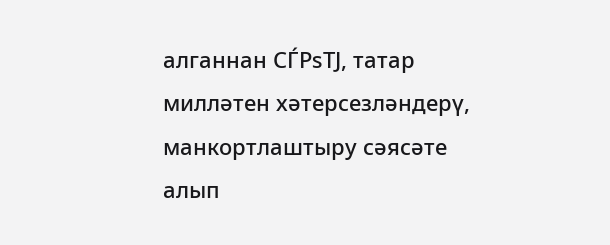алганнан СЃРѕТЈ, татар милләтен хәтерсезләндерү, манкортлаштыру сәясәте алып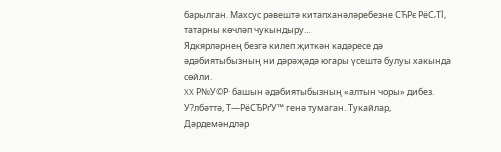барылган. Махсус рәвештә китапханәләребезне СЋРє РёС‚ТЇ, татарны көчләп чукындыру…
Ядкярләрнең безгә килеп җиткән кадәресе дә әдәбиятыбызның ни дәрәҗәдә югары үсештә булуы хакында сөйли.
XX Р№У©Р· башын әдәбиятыбызның «алтын чоры» дибез. У?лбәттә, Т—РёСЂРґУ™ генә тумаган. Тукайлар, Дәрдемәндләр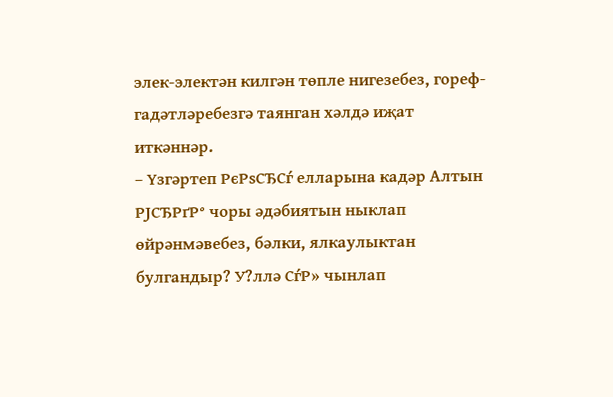элек-электән килгән төпле нигезебез, гореф-гадәтләребезгә таянган хәлдә иҗат иткәннәр.
– Үзгәртеп РєРѕСЂСѓ елларына кадәр Алтын РЈСЂРґР° чоры әдәбиятын ныклап өйрәнмәвебез, бәлки, ялкаулыктан булгандыр? У?ллә СѓР» чынлап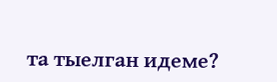та тыелган идеме?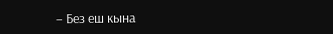– Без еш кына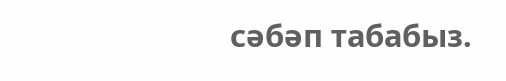сәбәп табабыз.